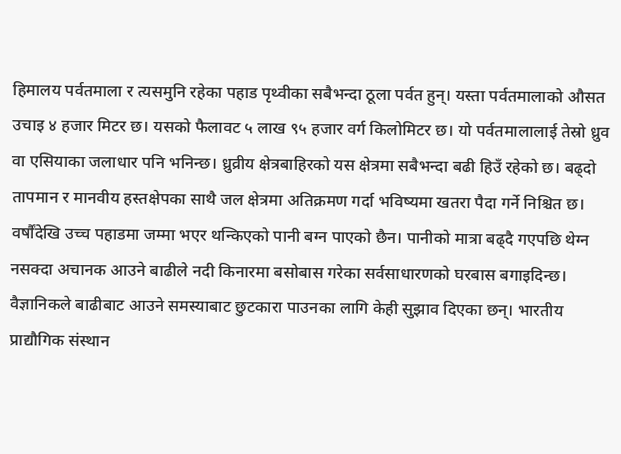हिमालय पर्वतमाला र त्यसमुनि रहेका पहाड पृथ्वीका सबैभन्दा ठूला पर्वत हुन्। यस्ता पर्वतमालाको औसत उचाइ ४ हजार मिटर छ। यसको फैलावट ५ लाख ९५ हजार वर्ग किलोमिटर छ। यो पर्वतमालालाई तेस्रो ध्रुव वा एसियाका जलाधार पनि भनिन्छ। ध्रुव्रीय क्षेत्रबाहिरको यस क्षेत्रमा सबैभन्दा बढी हिउँ रहेको छ। बढ्दो तापमान र मानवीय हस्तक्षेपका साथै जल क्षेत्रमा अतिक्रमण गर्दा भविष्यमा खतरा पैदा गर्ने निश्चित छ।
वर्षौंदेखि उच्च पहाडमा जम्मा भएर थन्किएको पानी बग्न पाएको छैन। पानीको मात्रा बढ्दै गएपछि थेग्न नसक्दा अचानक आउने बाढीले नदी किनारमा बसोबास गरेका सर्वसाधारणको घरबास बगाइदिन्छ। वैज्ञानिकले बाढीबाट आउने समस्याबाट छुटकारा पाउनका लागि केही सुझाव दिएका छन्। भारतीय प्राद्यौगिक संस्थान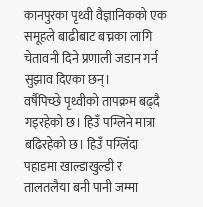कानपुरका पृथ्वी वैज्ञानिकको एक समूहले बाढीबाट बच्नका लागि चेतावनी दिने प्रणाली जडान गर्न सुझाव दिएका छन्।
वर्षैपिच्छे पृथ्वीको तापक्रम बढ्दै गइरहेको छ। हिउँ पग्लिने मात्रा बढिरहेको छ। हिउँ पग्लिँदा पहाडमा खाल्डाखुल्डी र तालतलैया बनी पानी जम्मा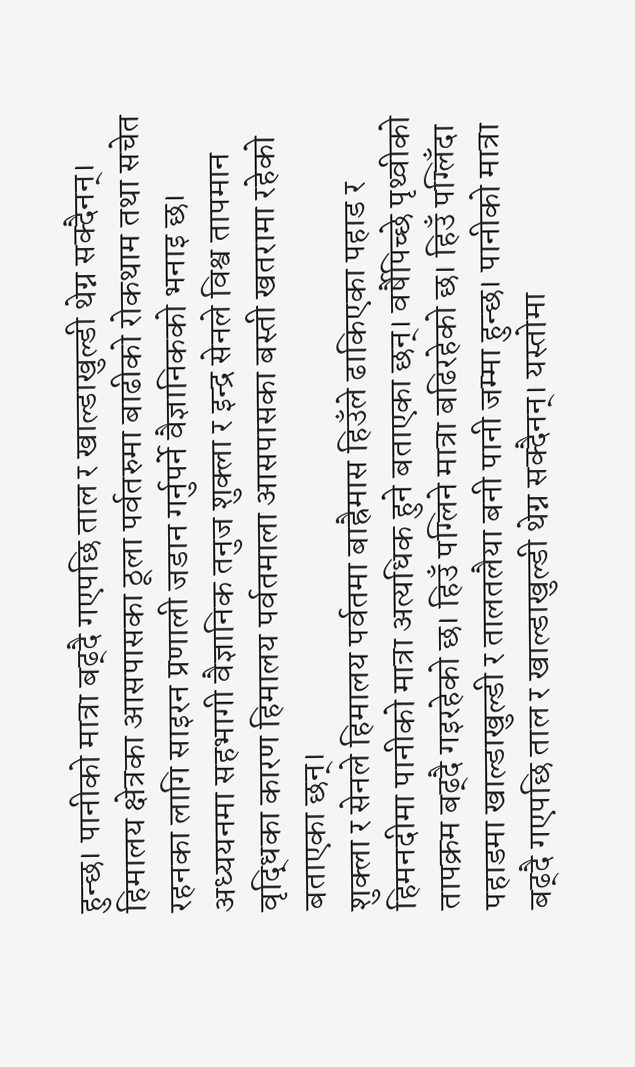हुन्छ। पानीको मात्रा बढ्दै गएपछि ताल र खाल्डाखुल्डी थेग्न सक्दैनन्।
हिमालय क्षेत्रका आसपासका ठूला पर्वतरुमा बाढीको रोकथाम तथा सचेत रहनका लागि साइरन प्रणाली जडान गर्नुपर्ने वैज्ञानिकको भनाइ छ। अध्ययनमा सहभागी वैज्ञानिक तनुज शुक्ला र इन्द्र सेनले विश्व तापमान वृद्धिका कारण हिमालय पर्वतमाला आसपासका बस्ती खतरामा रहेको बताएका छन्।
शुक्ला र सेनले हिमालय पर्वतमा बाह्रैमास हिउँले ढाकिएका पहाड र हिमनदीमा पानीको मात्रा अत्यधिक हुने बताएका छन्। वर्षैपिच्छे पृथ्वीको तापक्रम बढ्दै गइरहेको छ। हिउँ पग्लिने मात्रा बढिरहेको छ। हिउँ पग्लिँदा पहाडमा खाल्डाखुल्डी र तालतलैया बनी पानी जम्मा हुन्छ। पानीको मात्रा बढ्दै गएपछि ताल र खाल्डाखुल्डी थेग्न सक्दैनन्। यस्तोमा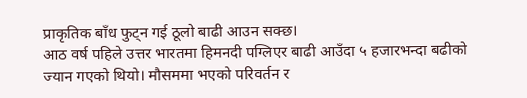प्राकृतिक बाँध फुट्न गई ठूलो बाढी आउन सक्छ।
आठ वर्ष पहिले उत्तर भारतमा हिमनदी पग्लिएर बाढी आउँदा ५ हजारभन्दा बढीको ज्यान गएको थियो। मौसममा भएको परिवर्तन र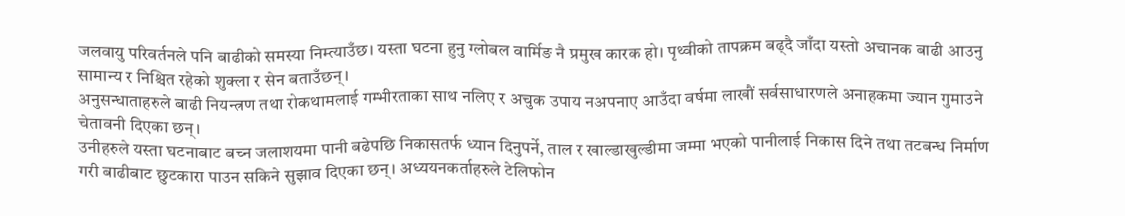जलवायु परिवर्तनले पनि बाढीको समस्या निम्त्याउँछ। यस्ता घटना हुनु ग्लोबल वार्मिङ नै प्रमुख कारक हो। पृथ्वीको तापक्रम बढ्दै जाँदा यस्तो अचानक बाढी आउनु सामान्य र निश्चित रहेको शुक्ला र सेन बताउँछन्।
अनुसन्धाताहरुले बाढी नियन्त्रण तथा रोकथामलाई गम्भीरताका साथ नलिए र अचुक उपाय नअपनाए आउँदा वर्षमा लाखौं सर्वसाधारणले अनाहकमा ज्यान गुमाउने चेतावनी दिएका छन्।
उनीहरुले यस्ता घटनाबाट बच्न जलाशयमा पानी बढेपछि निकासतर्फ ध्यान दिनुपर्ने, ताल र खाल्डाखुल्डीमा जम्मा भएको पानीलाई निकास दिने तथा तटबन्ध निर्माण गरी बाढीबाट छुटकारा पाउन सकिने सुझाव दिएका छन्। अध्ययनकर्ताहरुले टेलिफोन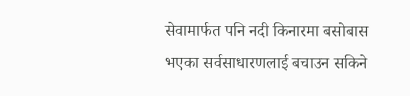सेवामार्फत पनि नदी किनारमा बसोबास भएका सर्वसाधारणलाई बचाउन सकिने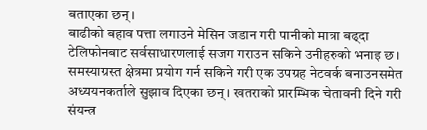बताएका छन्।
बाढीको बहाव पत्ता लगाउने मेसिन जडान गरी पानीको मात्रा बढ्दा टेलिफोनबाट सर्वसाधारणलाई सजग गराउन सकिने उनीहरुको भनाइ छ। समस्याग्रस्त क्षेत्रमा प्रयोग गर्न सकिने गरी एक उपग्रह नेटवर्क बनाउनसमेत अध्ययनकर्ताले सुझाव दिएका छन्। खतराको प्रारम्भिक चेतावनी दिने गरी संयन्त्र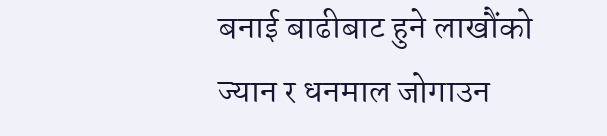बनाई बाढीबाट हुने लाखौंको ज्यान र धनमाल जोगाउन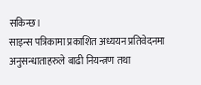सकिन्छ।
साइन्स पत्रिकामा प्रकाशित अध्ययन प्रतिवेदनमा अनुसन्धाताहरुले बाढी नियन्त्रण तथा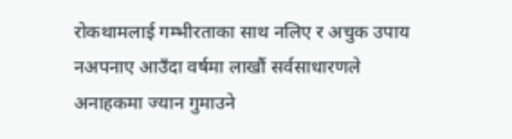रोकथामलाई गम्भीरताका साथ नलिए र अचुक उपाय नअपनाए आउँदा वर्षमा लाखौं सर्वसाधारणले अनाहकमा ज्यान गुमाउने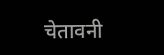चेतावनी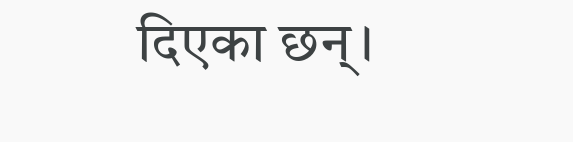दिएका छन्।